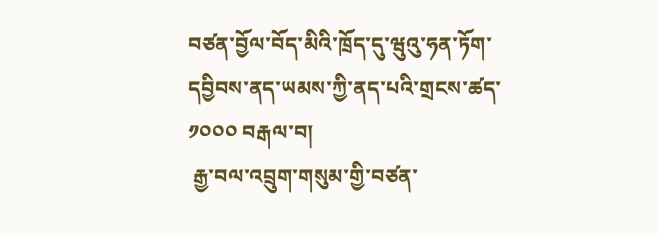བཙན་བྱོལ་བོད་མིའི་ཁྲོད་དུ་ཝུའུ་ཧན་ཏོག་དབྱིབས་ནད་ཡམས་ཀྱི་ནད་པའི་གྲངས་ཚད་ ༡༠༠༠ བརྒལ་བ།
 རྒྱ་བལ་འབྲུག་གསུམ་གྱི་བཙན་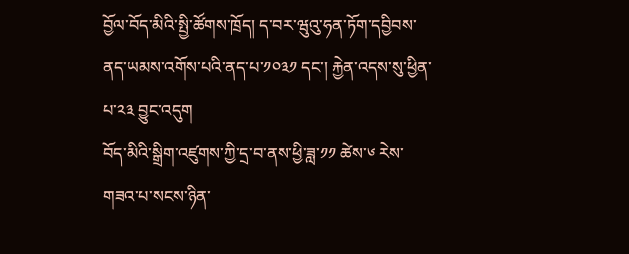བྱོལ་བོད་མིའི་སྤྱི་ཚོགས་ཁྲོད། ད་བར་ཝུའུ་ཧན་ཏོག་དབྱིབས་ནད་ཡམས་འགོས་པའི་ནད་པ་༡༠༣༡ དང་། རྐྱེན་འདས་སུ་ཕྱིན་པ་༢༣ བྱུང་འདུག
བོད་མིའི་སྒྲིག་འཛུགས་ཀྱི་དྲ་བ་ནས་ཕྱི་ཟླ་༡༡ ཚེས་༦ རེས་གཟའ་པ་སངས་ཉིན་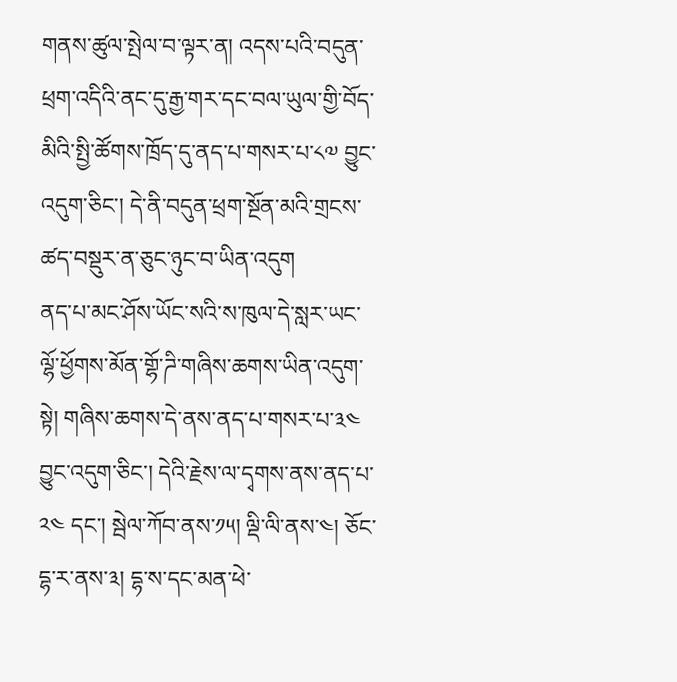གནས་ཚུལ་སྤེལ་བ་ལྟར་ན། འདས་པའི་བདུན་ཕྲག་འདིའི་ནང་དུ་རྒྱ་གར་དང་བལ་ཡུལ་གྱི་བོད་མིའི་སྤྱི་ཚོགས་ཁྲོད་དུ་ནད་པ་གསར་པ་༨༧ བྱུང་འདུག་ཅིང་། དེ་ནི་བདུན་ཕྲག་སྔོན་མའི་གྲངས་ཚད་བསྡུར་ན་ཅུང་ཉུང་བ་ཡིན་འདུག
ནད་པ་མང་ཤོས་ཡོང་སའི་ས་ཁུལ་དེ་སླར་ཡང་ལྷོ་ཕྱོགས་མོན་གྷོ་ཌི་གཞིས་ཆགས་ཡིན་འདུག་སྟེ། གཞིས་ཆགས་དེ་ནས་ནད་པ་གསར་པ་༣༤ བྱུང་འདུག་ཅིང་། དེའི་རྗེས་ལ་དྭགས་ནས་ནད་པ་༢༤ དང་། སྦེལ་ཀོབ་ནས་༡༥། ལྡི་ལི་ནས་༤། ཅོང་དྷ་ར་ནས་༣། དྷ་ས་དང་མན་ཕེ་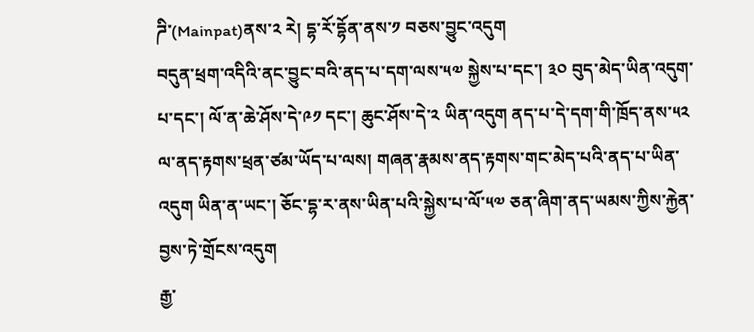ཌི་(Mainpat)ནས་༢ རེ། དྷ་རོ་དྷོན་ནས་༡ བཅས་བྱུང་འདུག
བདུན་ཕྲག་འདིའི་ནང་བྱུང་བའི་ནད་པ་དག་ལས་༥༧ སྐྱེས་པ་དང་། ༣༠ བུད་མེད་ཡིན་འདུག་པ་དང་། ལོ་ན་ཆེ་ཤོས་དེ་༩༡ དང་། ཆུང་ཤོས་དེ་༢ ཡིན་འདུག ནད་པ་དེ་དག་གི་ཁྲོད་ནས་༥༢ ལ་ནད་རྟགས་ཕྲན་ཙམ་ཡོད་པ་ལས། གཞན་རྣམས་ནད་རྟགས་གང་མེད་པའི་ནད་པ་ཡིན་འདུག ཡིན་ན་ཡང་། ཅོང་དྷ་ར་ནས་ཡིན་པའི་སྐྱེས་པ་ལོ་༥༧ ཅན་ཞིག་ནད་ཡམས་ཀྱིས་རྐྱེན་བྱས་ཏེ་གྲོངས་འདུག
རྒྱ་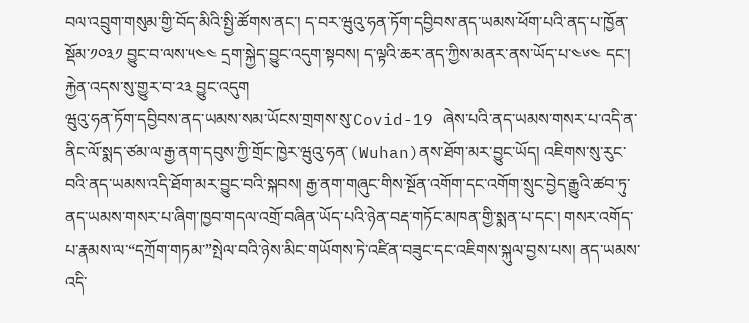བལ་འབྲུག་གསུམ་གྱི་བོད་མིའི་སྤྱི་ཚོགས་ནང་། ད་བར་ཝུའུ་ཧན་ཏོག་དབྱིབས་ནད་ཡམས་ཕོག་པའི་ནད་པ་ཁྱོན་སྡོམ་༡༠༣༡ བྱུང་བ་ལས་༥༤༤ དྲག་སྐྱེད་བྱུང་འདུག་སྟབས། ད་ལྟའི་ཆར་ནད་ཀྱིས་མནར་ནས་ཡོད་པ་༤༦༤ དང་། རྐྱེན་འདས་སུ་གྱུར་བ་༢༣ བྱུང་འདུག
ཝུའུ་ཧན་ཏོག་དབྱིབས་ནད་ཡམས་སམ་ཡོངས་གྲགས་སུ་Covid-19 ཞེས་པའི་ནད་ཡམས་གསར་པ་འདི་ན་ནིང་ལོ་སྨད་ཙམ་ལ་རྒྱ་ནག་དབུས་ཀྱི་གྲོང་ཁྱེར་ཝུའུ་ཧན་(Wuhan)ནས་ཐོག་མར་བྱུང་ཡོད། འཇིགས་སུ་རུང་བའི་ནད་ཡམས་འདི་ཐོག་མར་བྱུང་བའི་སྐབས། རྒྱ་ནག་གཞུང་གིས་སྔོན་འགོག་དང་འགོག་སྲུང་བྱེད་རྒྱུའི་ཚབ་ཏུ་ནད་ཡམས་གསར་པ་ཞིག་ཁྱབ་གདལ་འགྲོ་བཞིན་ཡོད་པའི་ཉེན་བརྡ་གཏོང་མཁན་གྱི་སྨན་པ་དང་། གསར་འགོད་པ་རྣམས་ལ་“དཀྲོག་གཏམ་”སྤེལ་བའི་ཉེས་མིང་གཡོགས་ཏེ་འཛིན་བཟུང་དང་འཇིགས་སྐུལ་བྱས་པས། ནད་ཡམས་འདི་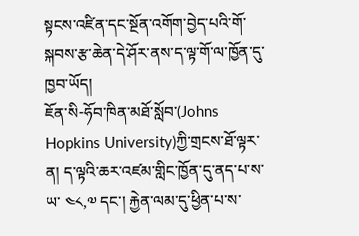སྟངས་འཛིན་དང་སྔོན་འགོག་བྱེད་པའི་གོ་སྐབས་རྩ་ཆེན་དེ་ཤོར་ནས་ད་ལྟ་གོ་ལ་ཁྱོན་དུ་ཁྱབ་ཡོད།
ཇོན་སི-ཧོབ་ཁིན་མཐོ་སློབ་(Johns Hopkins University)ཀྱི་གྲངས་ཐོ་ལྟར་ན། ད་ལྟའི་ཆར་འཛམ་གླིང་ཁྱོན་དུ་ནད་པ་ས་ཡ་ ༤༨,༧ དང་། རྐྱེན་ལམ་དུ་ཕྱིན་པ་ས་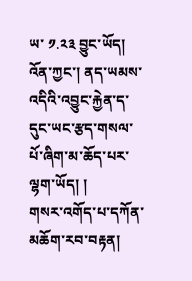ཡ་ ༡.༢༣ བྱུང་ཡོད། འོན་ཀྱང་། ནད་ཡམས་འདིའི་འབྱུང་རྐྱེན་ད་དུང་ཡང་རྩད་གསལ་པོ་ཞིག་མ་ཆོད་པར་ལྷག་ཡོད། །
གསར་འགོད་པ་དཀོན་མཆོག་རབ་བརྟན།